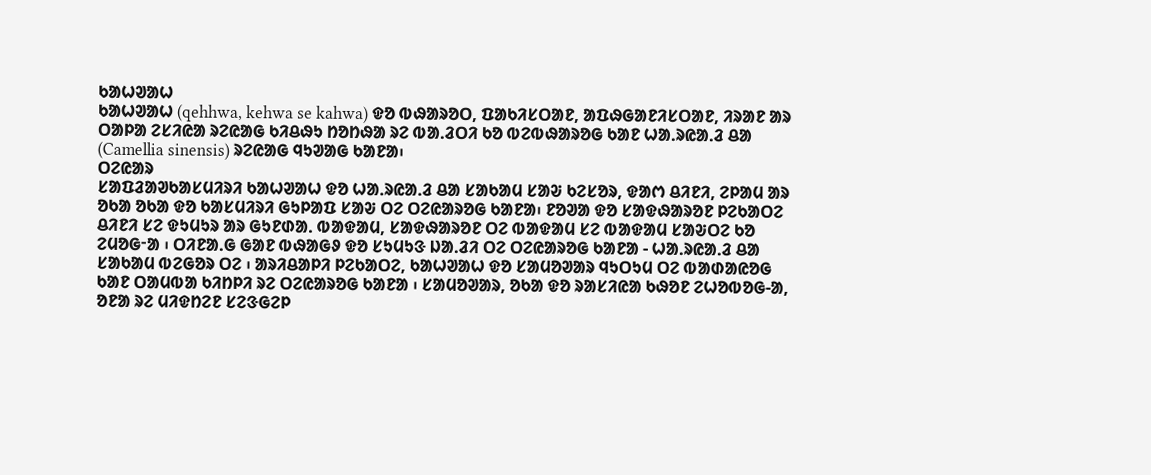ᱠᱟᱦᱣᱟᱦ
ᱠᱟᱦᱣᱟᱦ (qehhwa, kehwa se kahwa) ᱫᱚ ᱵᱷᱟᱨᱚᱛ, ᱯᱟᱠᱤᱥᱛᱟᱱ, ᱟᱯᱷᱜᱟᱱᱤᱥᱛᱟᱱ, ᱤᱨᱟᱱ ᱟᱨ ᱛᱟᱞᱟ ᱮᱥᱤᱭᱟ ᱨᱮᱭᱟᱜ ᱠᱤᱪᱷᱩ ᱴᱚᱴᱷᱟ ᱨᱮ ᱵᱟᱹᱲᱛᱤ ᱠᱚ ᱵᱮᱵᱷᱟᱨᱚᱜ ᱠᱟᱱ ᱦᱟᱹᱨᱭᱟᱹᱲ ᱪᱟ (Camellia sinensis) ᱨᱮᱭᱟᱜ ᱧᱩᱣᱟᱜ ᱠᱟᱱᱟ᱾
ᱛᱮᱭᱟᱨ
ᱥᱟᱯᱲᱟᱣᱠᱟᱥᱢᱤᱨᱤ ᱠᱟᱦᱣᱟᱦ ᱫᱚ ᱦᱟᱹᱨᱭᱟᱹᱲ ᱪᱟ ᱥᱟᱠᱟᱢ ᱥᱟᱶ ᱠᱮᱥᱚᱨ, ᱫᱟᱬ ᱪᱤᱱᱤ, ᱮᱞᱟᱢ ᱟᱨ ᱚᱠᱟ ᱚᱠᱟ ᱫᱚ ᱠᱟᱥᱢᱤᱨᱤ ᱜᱩᱞᱟᱯ ᱥᱟᱶ ᱛᱮ ᱛᱮᱭᱟᱨᱚᱜ ᱠᱟᱱᱟ᱾ ᱱᱚᱣᱟ ᱫᱚ ᱥᱟᱫᱷᱟᱨᱚᱱ ᱞᱮᱠᱟᱛᱮ ᱪᱤᱱᱤ ᱥᱮ ᱫᱩᱢᱩᱨ ᱟᱨ ᱜᱩᱱᱰᱟᱹ ᱵᱟᱫᱟᱢ, ᱥᱟᱫᱷᱟᱨᱚᱱ ᱛᱮ ᱵᱟᱫᱟᱢ ᱥᱮ ᱵᱟᱫᱟᱢ ᱥᱟᱶᱛᱮ ᱠᱚ ᱮᱢᱚᱜᱼᱟ ᱾ ᱛᱤᱱᱟᱹᱜ ᱜᱟᱱ ᱵᱷᱟᱜᱽ ᱫᱚ ᱥᱩᱢᱩᱝ ᱡᱟᱹᱲᱤ ᱛᱮ ᱛᱮᱭᱟᱨᱚᱜ ᱠᱟᱱᱟ - ᱦᱟᱹᱨᱭᱟᱹᱲ ᱪᱟ ᱥᱟᱠᱟᱢ ᱵᱮᱜᱚᱨ ᱛᱮ ᱾ ᱟᱨᱤᱪᱟᱞᱤ ᱞᱮᱠᱟᱛᱮ, ᱠᱟᱦᱣᱟᱦ ᱫᱚ ᱥᱟᱢᱚᱣᱟᱨ ᱧᱩᱛᱩᱢ ᱛᱮ ᱵᱟᱰᱟᱭᱚᱜ ᱠᱟᱱ ᱛᱟᱢᱵᱟ ᱠᱤᱴᱞᱤ ᱨᱮ ᱛᱮᱭᱟᱨᱚᱜ ᱠᱟᱱᱟ ᱾ ᱥᱟᱢᱚᱣᱟᱨ, ᱚᱠᱟ ᱫᱚ ᱨᱟᱥᱤᱭᱟ ᱠᱷᱚᱱ ᱮᱦᱚᱵᱚᱜ-ᱟ, ᱚᱱᱟ ᱨᱮ ᱢᱤᱫᱴᱮᱱ ᱥᱮᱝᱜᱮᱞ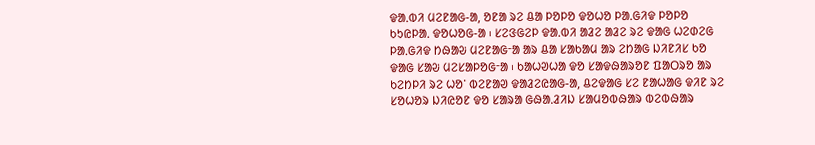ᱫᱟᱹᱵᱤ ᱢᱮᱱᱟᱜ-ᱟ, ᱚᱱᱟ ᱨᱮ ᱪᱟ ᱞᱚᱞᱚ ᱫᱚᱦᱚ ᱞᱟᱹᱜᱤᱫ ᱞᱚᱞᱚ ᱠᱩᱭᱞᱟᱹ ᱫᱚᱦᱚᱜ-ᱟ ᱾ ᱥᱮᱝᱜᱮᱞ ᱫᱟᱹᱵᱤ ᱟᱲᱮ ᱟᱲᱮ ᱨᱮ ᱫᱟᱜ ᱦᱮᱰᱮᱜ ᱞᱟᱹᱜᱤᱫ ᱴᱷᱟᱶ ᱢᱮᱱᱟᱜᱼᱟ ᱟᱨ ᱪᱟ ᱥᱟᱠᱟᱢ ᱟᱨ ᱮᱴᱟᱜ ᱡᱤᱱᱤᱥ ᱠᱚ ᱫᱟᱜ ᱥᱟᱶ ᱢᱮᱥᱟᱞᱚᱜᱼᱟ ᱾ ᱠᱟᱦᱣᱦᱟ ᱫᱚ ᱥᱟᱫᱷᱟᱨᱚᱱ ᱯᱟᱛᱨᱚ ᱟᱨ ᱠᱮᱴᱞᱤ ᱨᱮ ᱦᱚᱸ ᱵᱮᱱᱟᱣ ᱫᱟᱲᱮᱭᱟᱜ-ᱟ, ᱪᱮᱫᱟᱜ ᱥᱮ ᱱᱟᱦᱟᱜ ᱫᱤᱱ ᱨᱮ ᱥᱚᱦᱚᱨ ᱡᱤᱭᱚᱱ ᱫᱚ ᱥᱟᱨᱟ ᱜᱷᱟᱹᱲᱤᱡ ᱥᱟᱢᱚᱵᱷᱟᱨ ᱵᱮᱵᱷᱟᱨ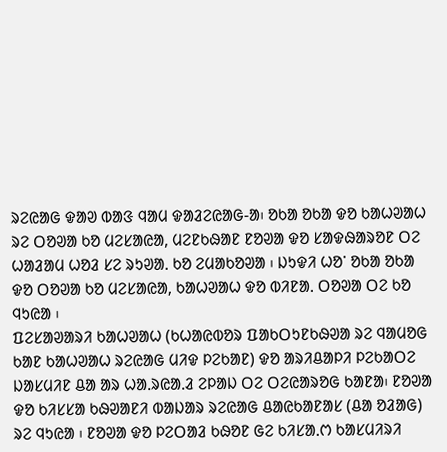ᱨᱮᱭᱟᱜ ᱫᱟᱣ ᱵᱟᱝ ᱧᱟᱢ ᱫᱟᱲᱮᱭᱟᱜ-ᱟ᱾ ᱚᱠᱟ ᱚᱠᱟ ᱫᱚ ᱠᱟᱦᱣᱟᱦ ᱨᱮ ᱛᱚᱣᱟ ᱠᱚ ᱢᱮᱥᱟᱭᱟ, ᱢᱮᱱᱠᱷᱟᱱ ᱱᱚᱣᱟ ᱫᱚ ᱥᱟᱫᱷᱟᱨᱚᱱ ᱛᱮ ᱦᱟᱲᱟᱢ ᱦᱚᱲ ᱥᱮ ᱨᱩᱣᱟᱹ ᱠᱚ ᱮᱢᱟᱠᱚᱣᱟ ᱾ ᱡᱩᱫᱤ ᱦᱚᱸ ᱚᱠᱟ ᱚᱠᱟ ᱫᱚ ᱛᱚᱣᱟ ᱠᱚ ᱢᱮᱥᱟᱭᱟ, ᱠᱟᱦᱣᱟᱦ ᱫᱚ ᱵᱤᱱᱟᱹ ᱛᱚᱣᱟ ᱛᱮ ᱠᱚ ᱧᱩᱭᱟ ᱾
ᱯᱮᱥᱟᱣᱟᱨᱤ ᱠᱟᱦᱣᱟᱦ (ᱠᱦᱟᱭᱵᱚᱨ ᱯᱟᱠᱛᱩᱱᱠᱷᱣᱟ ᱨᱮ ᱧᱟᱢᱚᱜ ᱠᱟᱱ ᱠᱟᱦᱣᱟᱦ ᱨᱮᱭᱟᱜ ᱢᱤᱫ ᱞᱮᱠᱟᱱ) ᱫᱚ ᱟᱨᱤᱪᱟᱞᱤ ᱞᱮᱠᱟᱛᱮ ᱡᱟᱥᱢᱤᱱ ᱪᱟ ᱟᱨ ᱦᱟᱹᱨᱭᱟᱹᱲ ᱮᱞᱟᱡ ᱛᱮ ᱛᱮᱭᱟᱨᱚᱜ ᱠᱟᱱᱟ᱾ ᱱᱚᱣᱟ ᱫᱚ ᱠᱤᱥᱥᱟ ᱠᱷᱣᱟᱱᱤ ᱵᱟᱡᱟᱨ ᱨᱮᱭᱟᱜ ᱪᱟᱭᱠᱟᱱᱟᱥ (ᱪᱟ ᱚᱲᱟᱜ) ᱨᱮ ᱧᱩᱭᱟ ᱾ ᱱᱚᱣᱟ ᱫᱚ ᱞᱮᱛᱟᱲ ᱠᱷᱚᱱ ᱜᱮ ᱠᱤᱥᱟᱹᱬ ᱠᱟᱥᱢᱤᱨᱤ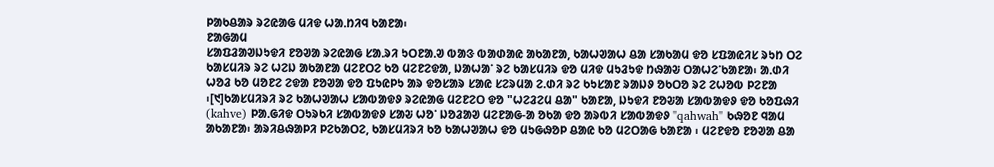ᱞᱟᱠᱪᱟᱨ ᱨᱮᱭᱟᱜ ᱢᱤᱫ ᱦᱟᱹᱴᱤᱧ ᱠᱟᱱᱟ᱾
ᱱᱟᱜᱟᱢ
ᱥᱟᱯᱲᱟᱣᱡᱩᱫᱤ ᱱᱚᱣᱟ ᱨᱮᱭᱟᱜ ᱥᱟᱹᱨᱤ ᱩᱛᱱᱟᱹᱣ ᱵᱟᱝ ᱵᱟᱰᱟᱭ ᱟᱠᱟᱱᱟ, ᱠᱟᱦᱣᱟᱦ ᱪᱟ ᱥᱟᱠᱟᱢ ᱫᱚ ᱥᱯᱟᱭᱤᱥ ᱨᱩᱴ ᱛᱮ ᱠᱟᱥᱢᱤᱨ ᱨᱮ ᱦᱮᱡ ᱟᱠᱟᱱᱟ ᱢᱮᱱᱛᱮ ᱠᱚ ᱢᱮᱱᱮᱫᱟ, ᱡᱟᱦᱟᱸ ᱨᱮ ᱠᱟᱥᱢᱤᱨ ᱫᱚ ᱢᱤᱫ ᱢᱩᱲᱩᱫ ᱴᱷᱟᱶ ᱛᱟᱦᱮᱸᱠᱟᱱᱟ᱾ ᱟᱹᱰᱤ ᱦᱚᱲ ᱠᱚ ᱢᱚᱱᱮ ᱮᱫᱟ ᱱᱚᱣᱟ ᱫᱚ ᱯᱩᱭᱞᱩ ᱟᱨ ᱫᱚᱥᱟᱨ ᱥᱟᱭ ᱥᱮᱨᱢᱟ ᱮ.ᱰᱤ ᱨᱮ ᱠᱩᱥᱟᱱ ᱨᱟᱡᱽ ᱚᱠᱛᱚ ᱨᱮ ᱮᱦᱚᱵ ᱞᱮᱱᱟ ᱾[᱑]ᱠᱟᱥᱢᱤᱨᱤ ᱨᱮ ᱠᱟᱦᱣᱟᱦ ᱥᱟᱵᱟᱫᱽ ᱨᱮᱭᱟᱜ ᱢᱮᱱᱮᱛ ᱫᱚ "ᱦᱮᱲᱮᱢ ᱪᱟ" ᱠᱟᱱᱟ, ᱡᱩᱫᱤ ᱱᱚᱶᱟ ᱥᱟᱵᱟᱫᱽ ᱫᱚ ᱠᱚᱯᱷᱤ (kahve) ᱞᱟᱹᱜᱤᱫ ᱛᱩᱨᱠᱤ ᱥᱟᱵᱟᱫᱽ ᱥᱟᱶ ᱦᱚᱸ ᱡᱚᱲᱟᱣ ᱢᱮᱱᱟᱜ-ᱟ ᱚᱠᱟ ᱫᱚ ᱟᱨᱵᱤ ᱥᱟᱵᱟᱫᱽ "qahwah" ᱠᱷᱚᱱ ᱧᱟᱢ ᱟᱠᱟᱱᱟ᱾ ᱟᱨᱤᱪᱷᱟᱞᱤ ᱞᱮᱠᱟᱛᱮ, ᱠᱟᱥᱢᱤᱨᱤ ᱠᱚ ᱠᱟᱦᱣᱟᱦ ᱫᱚ ᱢᱩᱜᱷᱚᱞ ᱪᱟᱭ ᱠᱚ ᱢᱮᱛᱟᱜ ᱠᱟᱱᱟ ᱾ ᱢᱮᱱᱫᱚ ᱱᱚᱣᱟ ᱪᱟ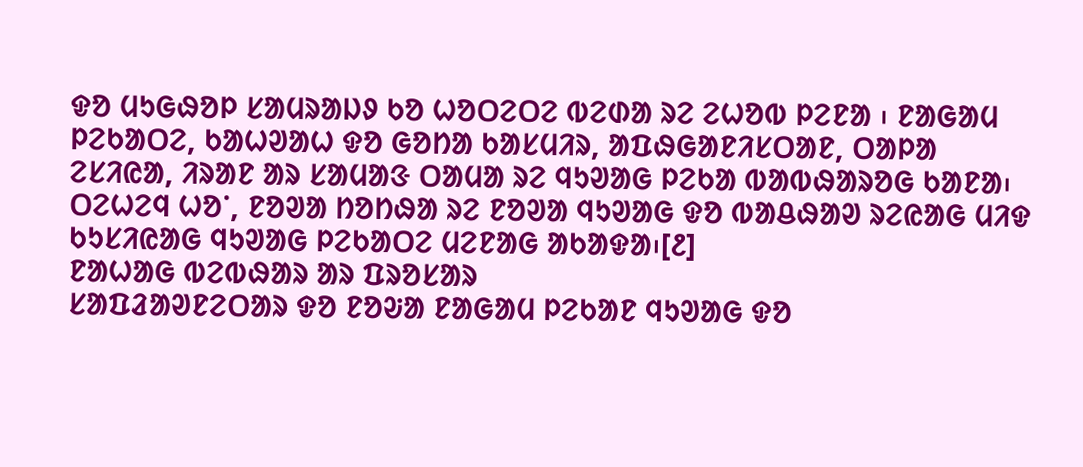ᱫᱚ ᱢᱩᱜᱷᱚᱞ ᱥᱟᱢᱨᱟᱡᱽ ᱠᱚ ᱦᱚᱛᱮᱛᱮ ᱵᱮᱰᱟ ᱨᱮ ᱮᱦᱚᱵ ᱞᱮᱱᱟ ᱾ ᱱᱟᱜᱟᱢ ᱞᱮᱠᱟᱛᱮ, ᱠᱟᱦᱣᱟᱦ ᱫᱚ ᱜᱚᱴᱟ ᱠᱟᱥᱢᱤᱨ, ᱟᱯᱷᱜᱟᱱᱤᱥᱛᱟᱱ, ᱛᱟᱞᱟ ᱮᱥᱤᱭᱟ, ᱤᱨᱟᱱ ᱟᱨ ᱥᱟᱢᱟᱝ ᱛᱟᱢᱟ ᱨᱮ ᱧᱩᱣᱟᱜ ᱞᱮᱠᱟ ᱵᱟᱵᱷᱟᱨᱚᱜ ᱠᱟᱱᱟ᱾ ᱛᱮᱦᱮᱧ ᱦᱚᱸ, ᱱᱚᱣᱟ ᱴᱚᱴᱷᱟ ᱨᱮ ᱱᱚᱣᱟ ᱧᱩᱣᱟᱜ ᱫᱚ ᱵᱟᱪᱷᱟᱣ ᱨᱮᱭᱟᱜ ᱢᱤᱫ ᱠᱩᱥᱤᱭᱟᱜ ᱧᱩᱣᱟᱜ ᱞᱮᱠᱟᱛᱮ ᱢᱮᱱᱟᱜ ᱟᱠᱟᱫᱟ᱾[᱒]
ᱱᱟᱦᱟᱜ ᱵᱮᱵᱷᱟᱨ ᱟᱨ ᱯᱨᱚᱥᱟᱨ
ᱥᱟᱯᱲᱟᱣᱱᱮᱛᱟᱨ ᱫᱚ ᱱᱚᱶᱟ ᱱᱟᱜᱟᱢ ᱞᱮᱠᱟᱱ ᱧᱩᱣᱟᱜ ᱫᱚ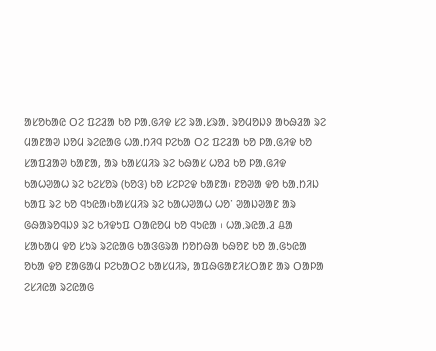ᱟᱥᱚᱠᱟᱭ ᱛᱮ ᱯᱮᱲᱟ ᱠᱚ ᱞᱟᱹᱜᱤᱫ ᱥᱮ ᱨᱟᱹᱥᱨᱟᱹ ᱨᱚᱢᱚᱡᱽ ᱟᱠᱷᱲᱟ ᱨᱮ ᱢᱟᱱᱟᱣ ᱡᱚᱢ ᱨᱮᱭᱟᱜ ᱦᱟᱹᱴᱤᱧ ᱞᱮᱠᱟ ᱛᱮ ᱯᱮᱲᱟ ᱠᱚ ᱞᱟᱹᱜᱤᱫ ᱠᱚ ᱥᱟᱯᱲᱟᱣ ᱠᱟᱱᱟ, ᱟᱨ ᱠᱟᱥᱢᱤᱨ ᱨᱮ ᱠᱷᱟᱥ ᱦᱚᱲ ᱠᱚ ᱞᱟᱹᱜᱤᱫ ᱠᱟᱦᱣᱟᱦ ᱨᱮ ᱠᱮᱥᱚᱨ (ᱠᱚᱝ) ᱠᱚ ᱥᱮᱞᱮᱫ ᱠᱟᱱᱟ᱾ ᱱᱚᱣᱟ ᱫᱚ ᱠᱟᱹᱴᱤᱡ ᱠᱟᱯ ᱨᱮ ᱠᱚ ᱧᱩᱭᱟ᱾ᱠᱟᱥᱢᱤᱨ ᱨᱮ ᱠᱟᱦᱣᱟᱦ ᱦᱚᱸ ᱣᱟᱡᱣᱟᱱ ᱟᱨ ᱜᱷᱟᱨᱚᱧᱡᱽ ᱨᱮ ᱠᱤᱫᱩᱯ ᱛᱟᱭᱚᱢ ᱠᱚ ᱧᱩᱭᱟ ᱾ ᱦᱟᱹᱨᱭᱟᱹᱲ ᱪᱟ ᱥᱟᱠᱟᱢ ᱫᱚ ᱥᱩᱨ ᱨᱮᱭᱟᱜ ᱠᱟᱝᱜᱨᱟ ᱴᱚᱴᱷᱟ ᱠᱷᱚᱱ ᱠᱚ ᱟᱹᱜᱩᱭᱟ ᱚᱠᱟ ᱫᱚ ᱱᱟᱜᱟᱢ ᱞᱮᱠᱟᱛᱮ ᱠᱟᱥᱢᱤᱨ, ᱟᱯᱷᱜᱟᱱᱤᱥᱛᱟᱱ ᱟᱨ ᱛᱟᱞᱟ ᱮᱥᱤᱭᱟ ᱨᱮᱭᱟᱜ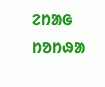ᱮᱴᱟᱜ ᱴᱚᱴᱷᱟ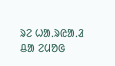ᱨᱮ ᱦᱟᱹᱨᱭᱟᱹᱲ ᱪᱟ ᱮᱢᱚᱜ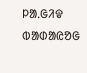ᱞᱟᱹᱜᱤᱫ ᱵᱟᱰᱟᱭᱚᱜ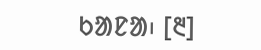ᱠᱟᱱᱟ᱾ [᱓]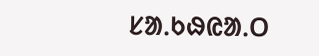ᱥᱟᱹᱠᱷᱭᱟᱹᱛ